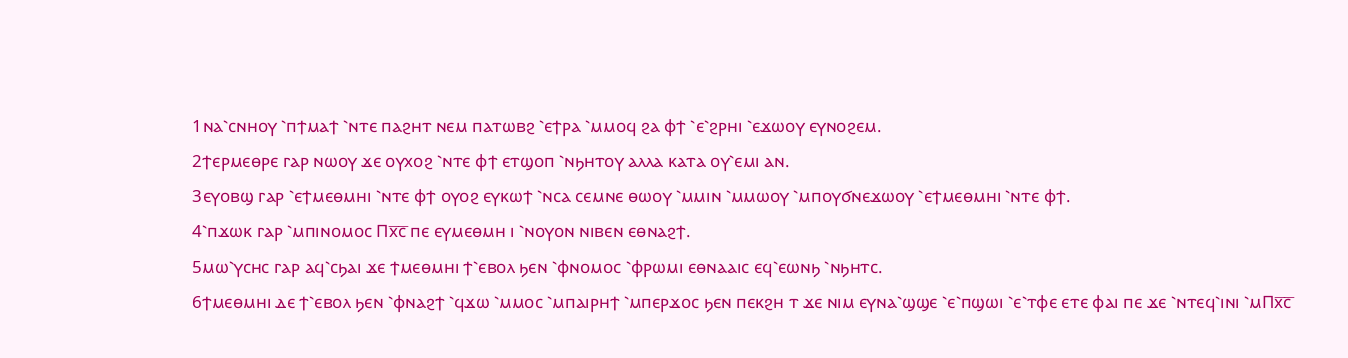1ⲛⲁ⳿ⲥⲛⲏⲟⲩ ⳿ⲡϯⲙⲁϯ ⳿ⲛⲧⲉ ⲡⲁϩⲏⲧ ⲛⲉⲙ ⲡⲁⲧⲱⲃϩ ⳿ⲉϯⲣⲁ ⳿ⲙⲙⲟϥ ϩⲁ ⲫϯ ⳿ⲉ⳿ϩⲣⲏⲓ ⳿ⲉϫⲱⲟⲩ ⲉⲩⲛⲟϩⲉⲙ.
2ϯⲉⲣⲙⲉⲑⲣⲉ ⲅⲁⲣ ⲛⲱⲟⲩ ϫⲉ ⲟⲩⲭⲟϩ ⳿ⲛⲧⲉ ⲫϯ ⲉⲧϣⲟⲡ ⳿ⲛϧⲏⲧⲟⲩ ⲁⲗⲗⲁ ⲕⲁⲧⲁ ⲟⲩ⳿ⲉⲙⲓ ⲁⲛ.
3ⲉⲩⲟⲃϣ ⲅⲁⲣ ⳿ⲉϯⲙⲉⲑⲙⲏⲓ ⳿ⲛⲧⲉ ⲫϯ ⲟⲩⲟϩ ⲉⲩⲕⲱϯ ⳿ⲛⲥⲁ ⲥⲉⲙⲛⲉ ⲑⲱⲟⲩ ⳿ⲙⲙⲓⲛ ⳿ⲙⲙⲱⲟⲩ ⳿ⲙⲡⲟⲩϭⲛⲉϫⲱⲟⲩ ⳿ⲉϯⲙⲉⲑⲙⲏⲓ ⳿ⲛⲧⲉ ⲫϯ.
4⳿ⲡϫⲱⲕ ⲅⲁⲣ ⳿ⲙⲡⲓⲛⲟⲙⲟⲥ Ⲡⲭ̅ⲥ̅ ⲡⲉ ⲉⲩⲙⲉⲑⲙⲏ ⲓ ⳿ⲛⲟⲩⲟⲛ ⲛⲓⲃⲉⲛ ⲉⲑⲛⲁϩϯ.
5ⲙⲱ⳿ⲩⲥⲏⲥ ⲅⲁⲣ ⲁϥ⳿ⲥϧⲁⲓ ϫⲉ ϯⲙⲉⲑⲙⲏⲓ ϯ⳿ⲉⲃⲟⲗ ϧⲉⲛ ⳿ⲫⲛⲟⲙⲟⲥ ⳿ⲫⲣⲱⲙⲓ ⲉⲑⲛⲁⲁⲓⲥ ⲉϥ⳿ⲉⲱⲛϧ ⳿ⲛϧⲏⲧⲥ.
6ϯⲙⲉⲑⲙⲏⲓ ⲇⲉ ϯ⳿ⲉⲃⲟⲗ ϧⲉⲛ ⳿ⲫⲛⲁϩϯ ⳿ϥϫⲱ ⳿ⲙⲙⲟⲥ ⳿ⲙⲡⲁⲓⲣⲏϯ ⳿ⲙⲡⲉⲣϫⲟⲥ ϧⲉⲛ ⲡⲉⲕϩⲏ ⲧ ϫⲉ ⲛⲓⲙ ⲉⲩⲛⲁ⳿ϣϣⲉ ⳿ⲉ⳿ⲡϣⲱⲓ ⳿ⲉ⳿ⲧⲫⲉ ⲉⲧⲉ ⲫⲁⲓ ⲡⲉ ϫⲉ ⳿ⲛⲧⲉϥ⳿ⲓⲛⲓ ⳿ⲙⲠⲭ̅ⲥ̅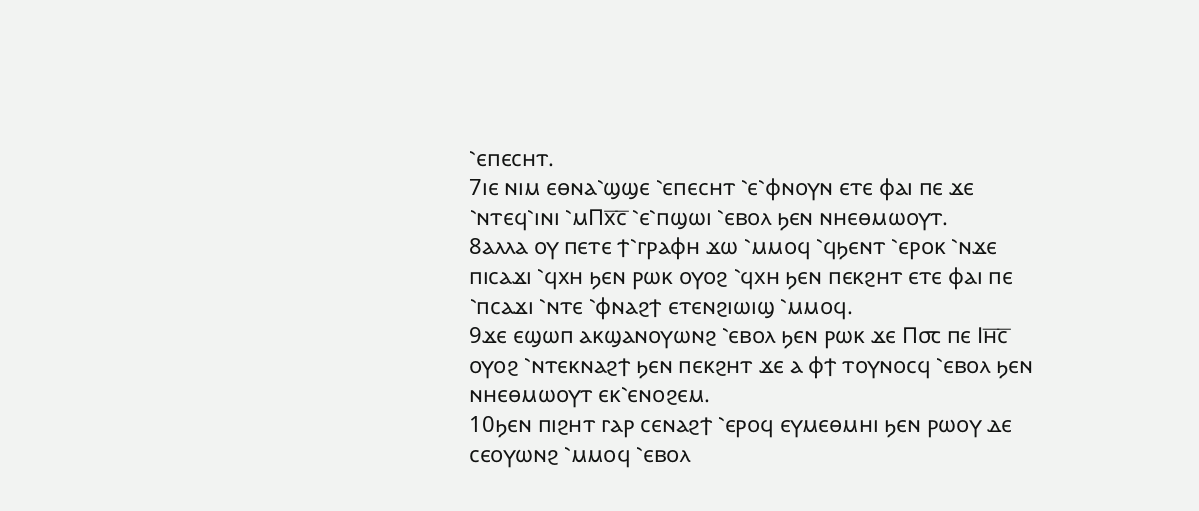⳿ⲉⲡⲉⲥⲏⲧ.
7ⲓⲉ ⲛⲓⲙ ⲉⲑⲛⲁ⳿ϣϣⲉ ⳿ⲉⲡⲉⲥⲏⲧ ⳿ⲉ⳿ⲫⲛⲟⲩⲛ ⲉⲧⲉ ⲫⲁⲓ ⲡⲉ ϫⲉ ⳿ⲛⲧⲉϥ⳿ⲓⲛⲓ ⳿ⲙⲠⲭ̅ⲥ̅ ⳿ⲉ⳿ⲡϣⲱⲓ ⳿ⲉⲃⲟⲗ ϧⲉⲛ ⲛⲏⲉⲑⲙⲱⲟⲩⲧ.
8ⲁⲗⲗⲁ ⲟⲩ ⲡⲉⲧⲉ ϯ⳿ⲅⲣⲁⲫⲏ ϫⲱ ⳿ⲙⲙⲟϥ ⳿ϥϧⲉⲛⲧ ⳿ⲉⲣⲟⲕ ⳿ⲛϫⲉ ⲡⲓⲥⲁϫⲓ ⳿ϥⲭⲏ ϧⲉⲛ ⲣⲱⲕ ⲟⲩⲟϩ ⳿ϥⲭⲏ ϧⲉⲛ ⲡⲉⲕϩⲏⲧ ⲉⲧⲉ ⲫⲁⲓ ⲡⲉ ⳿ⲡⲥⲁϫⲓ ⳿ⲛⲧⲉ ⳿ⲫⲛⲁϩϯ ⲉⲧⲉⲛϩⲓⲱⲓϣ ⳿ⲙⲙⲟϥ.
9ϫⲉ ⲉϣⲱⲡ ⲁⲕϣⲁⲛⲟⲩⲱⲛϩ ⳿ⲉⲃⲟⲗ ϧⲉⲛ ⲣⲱⲕ ϫⲉ Ⲡ⳪ ⲡⲉ Ⲓⲏ̅ⲥ̅ ⲟⲩⲟϩ ⳿ⲛⲧⲉⲕⲛⲁϩϯ ϧⲉⲛ ⲡⲉⲕϩⲏⲧ ϫⲉ ⲁ ⲫϯ ⲧⲟⲩⲛⲟⲥϥ ⳿ⲉⲃⲟⲗ ϧⲉⲛ ⲛⲏⲉⲑⲙⲱⲟⲩⲧ ⲉⲕ⳿ⲉⲛⲟϩⲉⲙ.
10ϧⲉⲛ ⲡⲓϩⲏⲧ ⲅⲁⲣ ⲥⲉⲛⲁϩϯ ⳿ⲉⲣⲟϥ ⲉⲩⲙⲉⲑⲙⲏⲓ ϧⲉⲛ ⲣⲱⲟⲩ ⲇⲉ ⲥⲉⲟⲩⲱⲛϩ ⳿ⲙⲙⲟϥ ⳿ⲉⲃⲟⲗ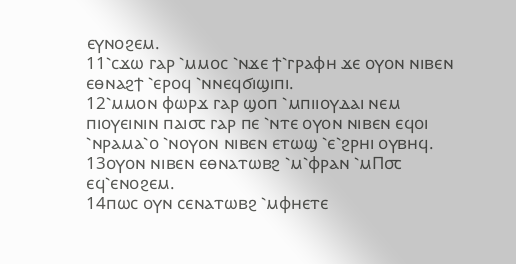ⲉⲩⲛⲟϩⲉⲙ.
11⳿ⲥϫⲱ ⲅⲁⲣ ⳿ⲙⲙⲟⲥ ⳿ⲛϫⲉ ϯ⳿ⲅⲣⲁⲫⲏ ϫⲉ ⲟⲩⲟⲛ ⲛⲓⲃⲉⲛ ⲉⲑⲛⲁϩϯ ⳿ⲉⲣⲟϥ ⳿ⲛⲛⲉϥϭⲓϣⲓⲡⲓ.
12⳿ⲙⲙⲟⲛ ⲫⲱⲣϫ ⲅⲁⲣ ϣⲟⲡ ⳿ⲙⲡⲓⲓⲟⲩⲇⲁⲓ ⲛⲉⲙ ⲡⲓⲟⲩⲉⲓⲛⲓⲛ ⲡⲁⲓ⳪ ⲅⲁⲣ ⲡⲉ ⳿ⲛⲧⲉ ⲟⲩⲟⲛ ⲛⲓⲃⲉⲛ ⲉϥⲟⲓ ⳿ⲛⲣⲁⲙⲁ⳿ⲟ ⳿ⲛⲟⲩⲟⲛ ⲛⲓⲃⲉⲛ ⲉⲧⲱϣ ⳿ⲉ⳿ϩⲣⲏⲓ ⲟⲩⲃⲏϥ.
13ⲟⲩⲟⲛ ⲛⲓⲃⲉⲛ ⲉⲑⲛⲁⲧⲱⲃϩ ⳿ⲙ⳿ⲫⲣⲁⲛ ⳿ⲙⲠ⳪ ⲉϥ⳿ⲉⲛⲟϩⲉⲙ.
14ⲡⲱⲥ ⲟⲩⲛ ⲥⲉⲛⲁⲧⲱⲃϩ ⳿ⲙⲫⲏⲉⲧⲉ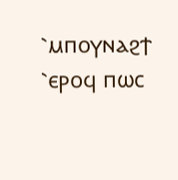⳿ⲙⲡⲟⲩⲛⲁϩϯ ⳿ⲉⲣⲟϥ ⲡⲱⲥ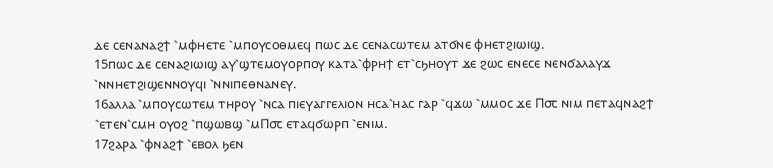ⲇⲉ ⲥⲉⲛⲁⲛⲁϩϯ ⳿ⲙⲫⲏⲉⲧⲉ ⳿ⲙⲡⲟⲩⲥⲟⲑⲙⲉϥ ⲡⲱⲥ ⲇⲉ ⲥⲉⲛⲁⲥⲱⲧⲉⲙ ⲁⲧϭⲛⲉ ⲫⲏⲉⲧϩⲓⲱⲓϣ.
15ⲡⲱⲥ ⲇⲉ ⲥⲉⲛⲁϩⲓⲱⲓϣ ⲁⲩ⳿ϣⲧⲉⲙⲟⲩⲟⲣⲡⲟⲩ ⲕⲁⲧⲁ⳿ⲫⲣⲏϯ ⲉⲧ⳿ⲥϧⲏⲟⲩⲧ ϫⲉ ϩⲱⲥ ⲉⲛⲉⲥⲉ ⲛⲉⲛϭⲁⲗⲁⲩϫ ⳿ⲛⲛⲏⲉⲧϩⲓϣⲉⲛⲛⲟⲩϥⲓ ⳿ⲛⲛⲓⲡⲉⲑⲛⲁⲛⲉⲩ.
16ⲁⲗⲗⲁ ⳿ⲙⲡⲟⲩⲥⲱⲧⲉⲙ ⲧⲏⲣⲟⲩ ⳿ⲛⲥⲁ ⲡⲓⲉⲩⲁⲅⲅⲉⲗⲓⲟⲛ ⲏⲥⲁ⳿ⲏⲁⲥ ⲅⲁⲣ ⳿ϥϫⲱ ⳿ⲙⲙⲟⲥ ϫⲉ Ⲡ⳪ ⲛⲓⲙ ⲡⲉⲧⲁϥⲛⲁϩϯ ⳿ⲉⲧⲉⲛ⳿ⲥⲙⲏ ⲟⲩⲟϩ ⳿ⲡϣⲱⲃϣ ⳿ⲙⲠ⳪ ⲉⲧⲁϥϭⲱⲣⲡ ⳿ⲉⲛⲓⲙ.
17ϩⲁⲣⲁ ⳿ⲫⲛⲁϩϯ ⳿ⲉⲃⲟⲗ ϧⲉⲛ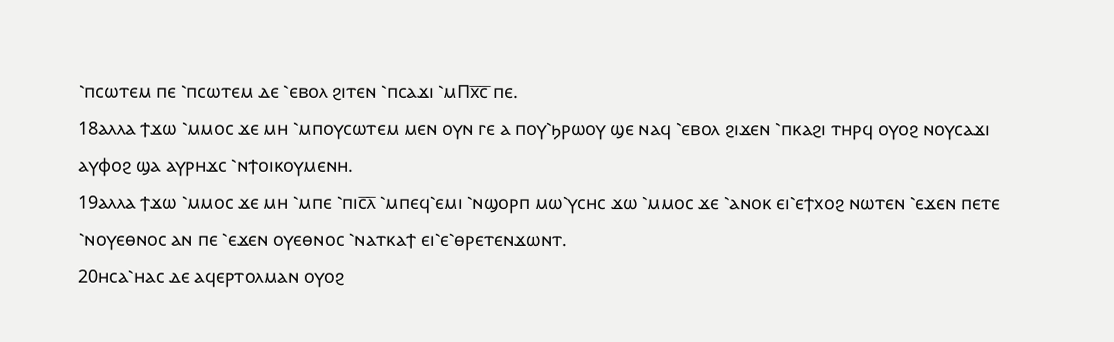⳿ⲡⲥⲱⲧⲉⲙ ⲡⲉ ⳿ⲡⲥⲱⲧⲉⲙ ⲇⲉ ⳿ⲉⲃⲟⲗ ϩⲓⲧⲉⲛ ⳿ⲡⲥⲁϫⲓ ⳿ⲙⲠⲭ̅ⲥ̅ ⲡⲉ.
18ⲁⲗⲗⲁ ϯϫⲱ ⳿ⲙⲙⲟⲥ ϫⲉ ⲙⲏ ⳿ⲙⲡⲟⲩⲥⲱⲧⲉⲙ ⲙⲉⲛ ⲟⲩⲛ ⲅⲉ ⲁ ⲡⲟⲩ⳿ϧⲣⲱⲟⲩ ϣⲉ ⲛⲁϥ ⳿ⲉⲃⲟⲗ ϩⲓϫⲉⲛ ⳿ⲡⲕⲁϩⲓ ⲧⲏⲣϥ ⲟⲩⲟϩ ⲛⲟⲩⲥⲁϫⲓ ⲁⲩⲫⲟϩ ϣⲁ ⲁⲩⲣⲏϫⲥ ⳿ⲛϯⲟⲓⲕⲟⲩⲙⲉⲛⲏ.
19ⲁⲗⲗⲁ ϯϫⲱ ⳿ⲙⲙⲟⲥ ϫⲉ ⲙⲏ ⳿ⲙⲡⲉ ⳿ⲡⲓⲥ̅ⲗ̅ ⳿ⲙⲡⲉϥ⳿ⲉⲙⲓ ⳿ⲛϣⲟⲣⲡ ⲙⲱ⳿ⲩⲥⲏⲥ ϫⲱ ⳿ⲙⲙⲟⲥ ϫⲉ ⳿ⲁⲛⲟⲕ ⲉⲓ⳿ⲉϯⲭⲟϩ ⲛⲱⲧⲉⲛ ⳿ⲉϫⲉⲛ ⲡⲉⲧⲉ ⳿ⲛⲟⲩⲉⲑⲛⲟⲥ ⲁⲛ ⲡⲉ ⳿ⲉϫⲉⲛ ⲟⲩⲉⲑⲛⲟⲥ ⳿ⲛⲁⲧⲕⲁϯ ⲉⲓ⳿ⲉ⳿ⲑⲣⲉⲧⲉⲛϫⲱⲛⲧ.
20ⲏⲥⲁ⳿ⲏⲁⲥ ⲇⲉ ⲁϥⲉⲣⲧⲟⲗⲙⲁⲛ ⲟⲩⲟϩ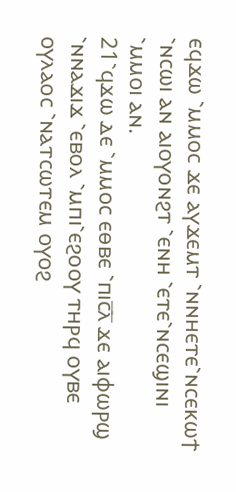ⲉϥϫⲱ ⳿ⲙⲙⲟⲥ ϫⲉ ⲁⲩϫⲉⲙⲧ ⳿ⲛⲛⲏⲉⲧⲉ⳿ⲛⲥⲉⲕⲱϯ ⳿ⲛⲥⲱⲓ ⲁⲛ ⲁⲓⲟⲩⲟⲛϩⲧ ⳿ⲉⲛⲏ ⳿ⲉⲧⲉ⳿ⲛⲥⲉϣⲓⲛⲓ ⳿ⲙⲙⲟⲓ ⲁⲛ.
21⳿ϥϫⲱ ⲇⲉ ⳿ⲙⲙⲟⲥ ⲉⲑⲃⲉ ⳿ⲡⲓⲥ̅ⲗ̅ ϫⲉ ⲁⲓⲫⲱⲣϣ ⳿ⲛⲛⲁϫⲓϫ ⳿ⲉⲃⲟⲗ ⳿ⲙⲡⲓ⳿ⲉϩⲟⲟⲩ ⲧⲏⲣϥ ⲟⲩⲃⲉ ⲟⲩⲗⲁⲟⲥ ⳿ⲛⲁⲧⲥⲱⲧⲉⲙ ⲟⲩⲟϩ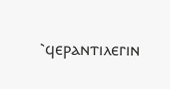⳿ϥⲉⲣⲁⲛⲧⲓⲗⲉⲅⲓⲛ